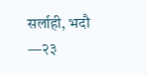सर्लाही, भदौ —२३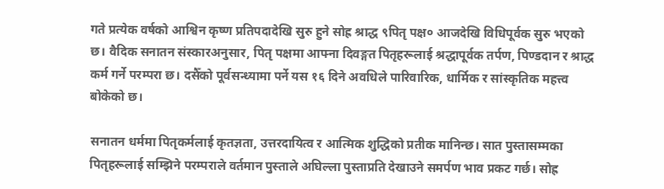गते प्रत्येक वर्षको आश्विन कृष्ण प्रतिपदादेखि सुरु हुने सोह्र श्राद्ध ९पितृ पक्ष० आजदेखि विधिपूर्वक सुरु भएको छ। वैदिक सनातन संस्कारअनुसार, पितृ पक्षमा आफ्ना दिवङ्गत पितृहरूलाई श्रद्धापूर्वक तर्पण, पिण्डदान र श्राद्ध कर्म गर्ने परम्परा छ। दसैँको पूर्वसन्ध्यामा पर्ने यस १६ दिने अवधिले पारिवारिक, धार्मिक र सांस्कृतिक महत्त्व बोकेको छ।

सनातन धर्ममा पितृकर्मलाई कृतज्ञता, उत्तरदायित्व र आत्मिक शुद्धिको प्रतीक मानिन्छ। सात पुस्तासम्मका पितृहरूलाई सम्झिने परम्पराले वर्तमान पुस्ताले अघिल्ला पुस्ताप्रति देखाउने समर्पण भाव प्रकट गर्छ। सोह्र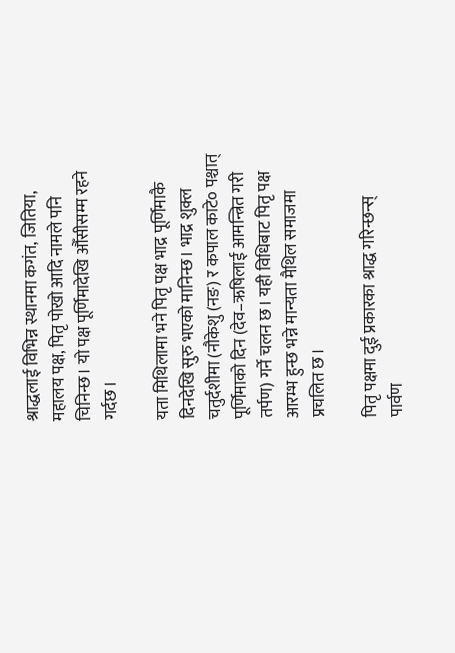श्राद्धलाई विभिन्न स्थानमा कगंत, जितिया, महालय पक्ष, पितृ पोखो आदि नामले पनि चिनिन्छ। यो पक्ष पूर्णिमादेखि औँसीसम्म रहने गर्दछ।

यता मिथिलामा भने पितृ पक्ष भाद्र पूर्णिमाकै दिनदेखि सुरु भएको मानिन्छ। भाद्र शुक्ल चतुर्दशीमा (नौकेशु (नङ) र कपाल काटे० पश्चात् पूर्णिमाको दिन (देव–ऋषिलाई आमन्त्रित गरी तर्पण) गर्ने चलन छ। यही विधिबाट पितृ पक्ष आरम्भ हुन्छ भन्ने मान्यता मैथिल समाजमा प्रचलित छ।

पितृ पक्षमा दुई प्रकारका श्राद्ध गरिन्छन्स्
पार्वण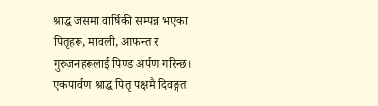श्राद्ध जसमा वार्षिकी सम्पन्न भएका पितृहरू, मावली, आफन्त र गुरुजनहरूलाई पिण्ड अर्पण गरिन्छ।
एकपार्वण श्राद्ध पितृ पक्षमै दिवङ्गत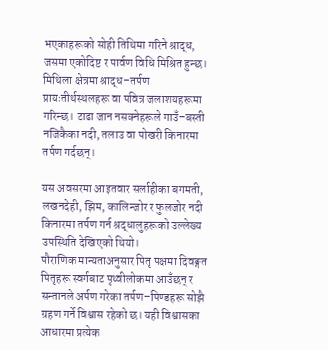भएकाहरूको सोही तिथिमा गरिने श्राद्ध, जसमा एकोदिष्ट र पार्वण विधि मिश्रित हुन्छ।
मिथिला क्षेत्रमा श्राद्ध–तर्पण प्रायःतीर्थस्थलहरू वा पवित्र जलाशयहरूमा गरिन्छ। टाढा जान नसक्नेहरूले गाउँ–बस्ती नजिकैका नदी, तलाउ वा पोखरी किनारमा तर्पण गर्दछन्।

यस अवसरमा आइतवार सर्लाहीका बगमती, लखनदेही, झिम, कालिन्जोर र फुलजोर नदी किनारमा तर्पण गर्न श्रद्धालुहरूको उल्लेख्य उपस्थिति देखिएको थियो।
पौराणिक मान्यताअनुसार पितृ पक्षमा दिवङ्गत पितृहरू स्वर्गबाट पृथ्वीलोकमा आउँछन् र सन्तानले अर्पण गरेका तर्पण–पिण्डहरू सोझै ग्रहण गर्ने विश्वास रहेको छ। यही विश्वासका आधारमा प्रत्येक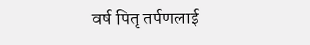वर्ष पितृ तर्पणलाई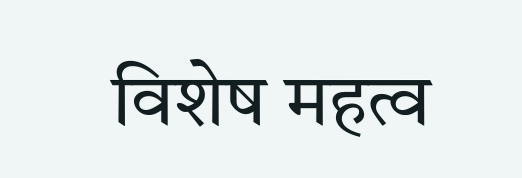विशेष महत्व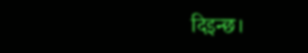दिइन्छ।